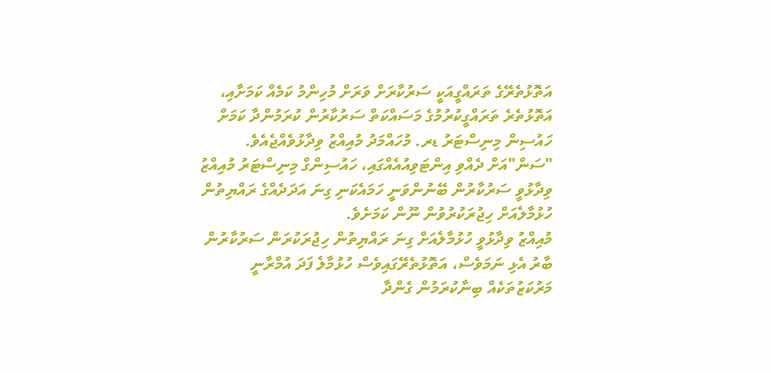އަތޮޅުތެރޭގެ ތަރައްގީއަކީ ސަރުކާރަށް ވަރަށް މުހިންމު ކަމެއް ކަމަށާއި، އަތޮޅުތެރެ ތަރައްގީކުރުމުގެ މަސައްކަތް ސަރުކާރުން ކުރަމުންދާ ކަމަށް ހައުސިން މިނިސްޓަރު ޑރ. މުހައްމަދު މުއިއްޒު ވިދާޅުވެއްޖެއެވެ.
"ސަން"އަށް ދެއްވި އިންޓަވިއުއެއްގައި، ހައުސިންގް މިނިސްޓަރު މުއިއްޒު ވިދާޅުވީ ސަރުކާރުން ބޭނުންވަނީ ހަމައެކަނި ގިނަ އަދަދެއްގެ ރައްޔިތުން ހުޅުމާލެއަށް ހިޖުރަކުރުވުން ނޫން ކަމަށެވެ.
މުއިއްޒު ވިދާޅުވީ ހުޅުމާލެއަށް ގިނަ ރައްޔިތުން ހިޖުރަކުރަން ސަރުކާރުން ބާރު އެޅި ނަމަވެސް، އަތޮޅުތެރޭގައިވެސް ހުޅުމާލެ ފަދަ އުމްރާނީ މަރުކަޒުތަކެއް ބިނާކުރަމުން ގެންދާ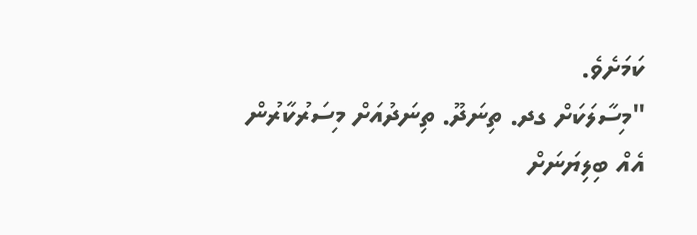ކަމަށެވެ.
"މިސާލަކަށް ގދ. ތިނަދޫ. ތިނަދުއަށް މިސަރުކާރުން އެއް ބިލިޔަނަށް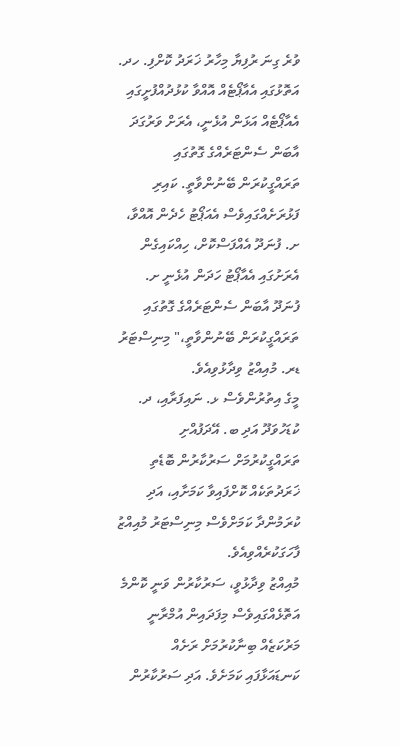ވުރެ ގިނަ ރުފިޔާ މިހާރު ޚަރަދު ކޮށްފި. ހދ. އަތޮޅުގައި އެއާޕޯޓެއް އޮއްވާ ކުޅުދުއްފުށީގައި އެއާޕޯޓެއް އަޅަން އުޅެނީ، އެރަށް ވަރުގަދަ އާބަން ސެންޓަރެއްގެ ގޮތުގައި ތަރައްގީކުރަން ބޭނުންވާތީ. ކައިރި ފަޅުރަށެއްގައިވެސް އެއަޕޯޓު ހެދެން އޮއްވާ، ށ. ފުނަދޫ އެއްފަސްކޮށް، ހިއްކައިގެން އެރަށުގައި އެއާޕޯޓު ހަދަން އުޅެނީ ށ. ފުނަދޫ އާބަން ސެންޓަރެއްގެ ގޮތުގައި ތަރައްގީކުރަން ބޭނުންވާތީ،" މިނިސްޓަރު ޑރ. މުއިއްޒު ވިދާޅުވިއެވެ.
މީގެ އިތުރުންވެސް ޅ. ނައިފަރާއި، ދ. ކުޑަހުވަދޫ އަދި ބ. އޭދަފުއްށި ތަރައްގީކުރުމަށް ސަރުކާރުން ބޮޑެތި ޚަރަދުތަކެއް ކޮށްފައިވާ ކަމަށާއި، އަދި ކުރަމުންދާ ކަމަށްވެސް މިނިސްޓަރު މުއިއްޒު ފާހަގަކުރެއްވިއެވެ.
މުއިއްޒު ވިދާޅުވީ، ސަރުކާރުން ވަނީ ކޮންމެ އަތޮޅެއްގައިވެސް މިފަދައިން އުމްރާނީ މަރުކަޒެއް ބިނާކުރުމަށް ރަށެއް ކަނޑައަޅާފައި ކަމަށެވެ. އަދި ސަރުކާރުން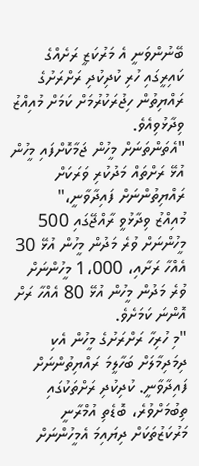ބޭނުންވަނީ އެ މަރުކަޒީ ރަށެއްގެ ކައިރީގައި ހުރި ކުދިކުދި ރަށްރަށުގެ ރައްޔިތުން ހިޖުރަކުރުމަށް ކަމަށް މުއިއްޒު ވިދާޅުވިއެވެ.
"އެތަންތަނަށް މީހުން ޖަމާކޮށްފައި މީހުން އުޅޭ ރަށްތައް މަދުކުރި ވަރަކަށް ރައްޔިތުންނަށް ފައިދާވާނީ،"
މުއިއްޒު ވިދާޅުވީ ރާއްޖޭގައި 500 މީހުންނަށް ވުރެ މަދުން މީހުން އުޅޭ 30 އެއްހާ ރަށާއި، 1،000 މީހުންނަށް ވުރެ މަދުން މީހުން އުޅޭ 80 އެއްހާ ރަށް އޮންނަ ކަމަށެވެ.
"މި ހުރިހާ ރަށްރަށުގެ މީހުން އެކި ދިމަދިމާލަށް ބަހާލީމަ ރައްޔިތުންނަށް ފައިދާވާނީ. ކުދިކުދި ރަށްތަކުގައި ތިބުމަށްވުރެ، ބޮޑެތި އުމްރާނީ މަރުކަޒުތަކަށް ދިޔައިމަ އެމީހުންނަށް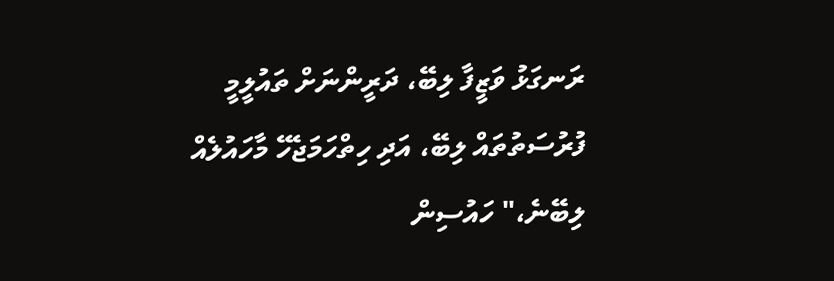ރަނގަޅު ވަޒީފާ ލިބޭ، ދަރީންނަށް ތައުލީމީ ފުރުސަތުތައް ލިބޭ، އަދި ހިތްހަމަޖެހޭ މާހައުލެއް ލިބޭނެ،" ހައުސިން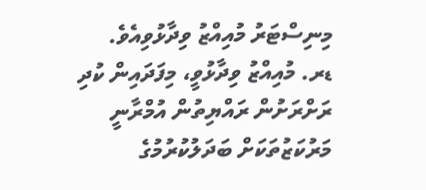މިނިސްޓަރު މުއިއްޒު ވިދާޅުވިއެވެ.
ޑރ. މުއިއްޒު ވިދާޅުވީ، މިފަދައިން ކުދި ރަށްރަށުން ރައްޔިތުން އުމްރާނީ މަރުކަޒުތަކަށް ބަދަލުކުރުމުގެ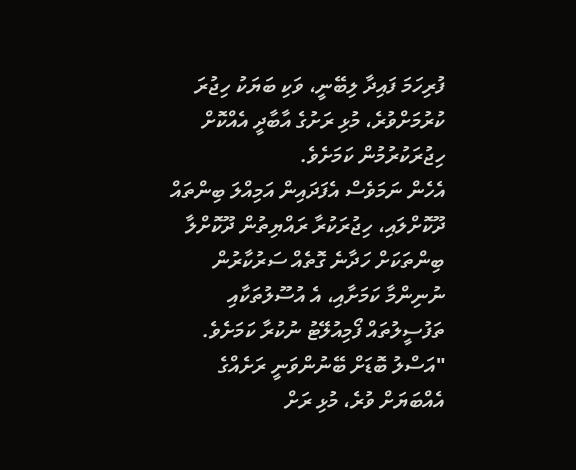ފުރިހަމަ ފައިދާ ލިބޭނީ، ވަކި ބަޔަކު ހިޖުރަ ކުރުމަށްވުރެ، މުޅި ރަށުގެ އާބާދީ އެއްކޮށް ހިޖުރަކުރުމުން ކަމަށެވެ.
އެހެން ނަމަވެސް އެފަދައިން އަމިއްލަ ބިންތައް ދޫކޮށްލައި، ހިޖުރަކުރާ ރައްޔިތުން ދޫކޮށްލާ ބިންތަކަށް ހަދާނެ ގޮތެއް ސަރުކާރުން ނުނިންމާ ކަމަށާއި، އެ އުސޫލުތަކާއި ތަފުސީލުތައް ފޯމިއުލޭޓު ނުކުރާ ކަމަށެވެ.
"އަސްލު ބޮޑަށް ބޭނުންވަނީ ރަށެއްގެ އެއްބަޔަށް ވުރެ، މުޅި ރަށް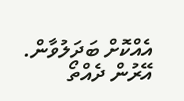އެއްކޮށް ބަދަލުވާން. އޭރުން ދެއްތޯ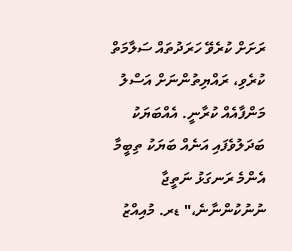ރަށަށް ކުރެވޭ ހަރަދުތައް ސަލާމަތް ކުރެވި، ރައްޔިތުންނަށް އަސްލު މަންފާއެއް ކުރާނީ. އެއްބަޔަކު ބަދަލުވެފައި އަނެއް ބަޔަކު ތިބީމާ އެންމެ ރަނގަޅު ނަތީޖާ ނުނުކުންނާނެ،" ޑރ. މުއިއްޒު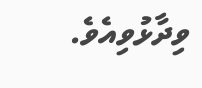ވިދާޅުވިއެވެ.